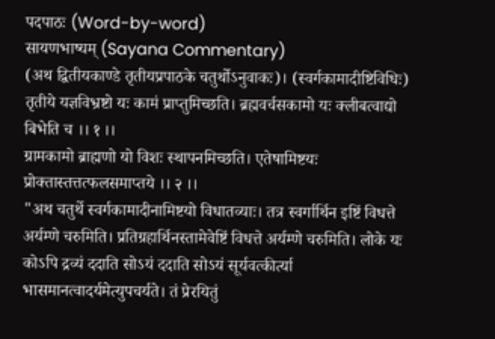पदपाठः (Word-by-word)
सायणभाष्यम् (Sayana Commentary)
(अथ द्वितीयकाण्डे तृतीयप्रपाठके चतुर्थोऽनुवाकः)। (स्वर्गकामादीष्टिविधिः)
तृतीये यज्ञविभ्रष्टो यः कामं प्राप्तुमिच्छति। ब्रह्मवर्चसकामो यः क्लीबत्वाद्यो बिभेति च ।। १ ।।
ग्रामकामो ब्राह्मणो यो विशः स्थापनमिच्छति। एतेषामिष्टयः प्रोक्तास्तत्तत्फलसमाप्तये ।। २ ।।
"अथ चतुर्थे स्वर्गकामादीनामिष्टयो विधातव्याः। तत्र स्वर्गार्थिन इष्टिं विधत्ते अर्यम्णे चरुमिति। प्रतिग्रहार्थिनस्तामेवेष्टिं विधत्ते अर्यम्णे चरुमिति। लोके यः कोऽपि द्रव्यं ददाति सोऽयं ददाति सोऽयं सूर्यवत्कीर्त्या भासमानत्वादर्यमेत्युपचर्यते। तं प्रेरयितुं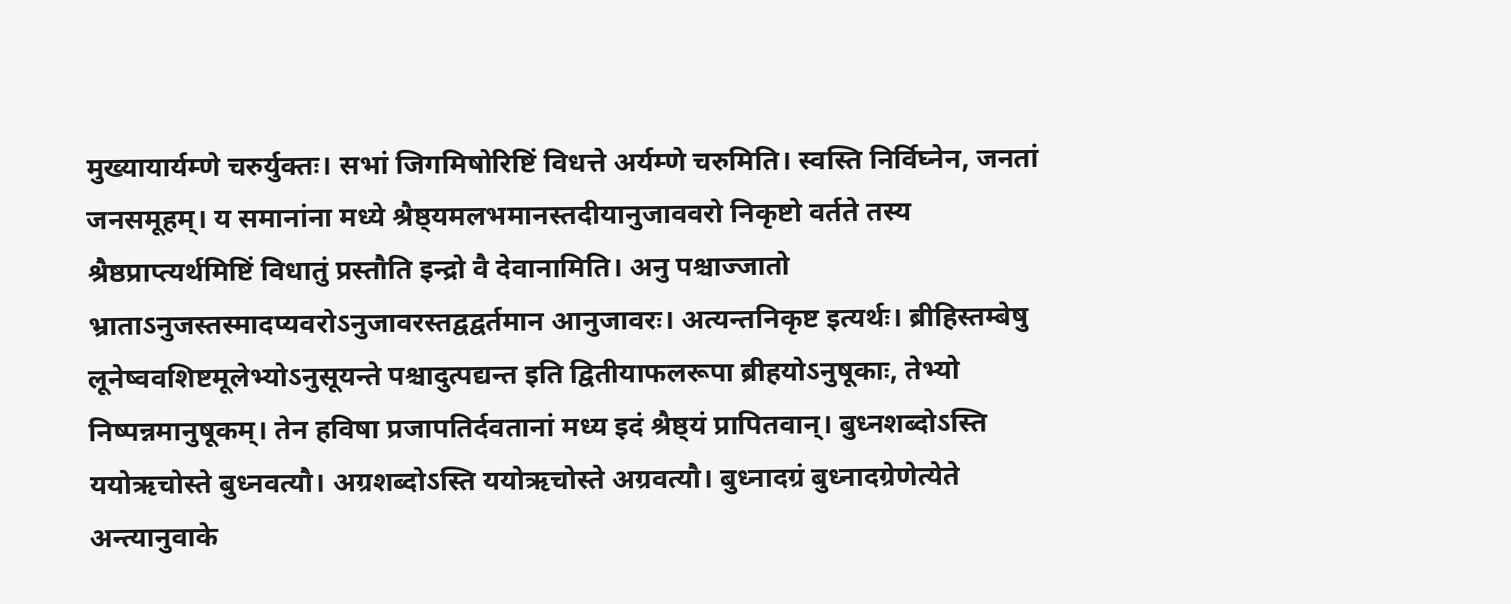मुख्यायार्यम्णे चरुर्युक्तः। सभां जिगमिषोरिष्टिं विधत्ते अर्यम्णे चरुमिति। स्वस्ति निर्विघ्नेन, जनतां जनसमूहम्। य समानांना मध्ये श्रैष्ठ्यमलभमानस्तदीयानुजाववरो निकृष्टो वर्तते तस्य श्रैष्ठप्राप्त्यर्थमिष्टिं विधातुं प्रस्तौति इन्द्रो वै देवानामिति। अनु पश्चाज्जातो भ्राताऽनुजस्तस्मादप्यवरोऽनुजावरस्तद्वद्वर्तमान आनुजावरः। अत्यन्तनिकृष्ट इत्यर्थः। ब्रीहिस्तम्बेषु लूनेष्ववशिष्टमूलेभ्योऽनुसूयन्ते पश्चादुत्पद्यन्त इति द्वितीयाफलरूपा ब्रीहयोऽनुषूकाः, तेभ्यो निष्पन्नमानुषूकम्। तेन हविषा प्रजापतिर्दवतानां मध्य इदं श्रैष्ठ्यं प्रापितवान्। बुध्नशब्दोऽस्ति ययोऋचोस्ते बुध्नवत्यौ। अग्रशब्दोऽस्ति ययोऋचोस्ते अग्रवत्यौ। बुध्नादग्रं बुध्नादग्रेणेत्येते अन्त्यानुवाके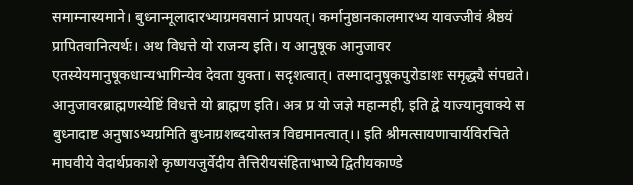समाम्नास्यमाने। बुध्नान्मूलादारभ्याग्रमवसानं प्रापयत्। कर्मानुष्ठानकालमारभ्य यावज्जीवं श्रैष्ठयं प्रापितवानित्यर्थः। अथ विधत्ते यो राजन्य इति। य आनुषूक आनुजावर एतस्येयमानुषूकधान्यभागिन्येव देवता युक्ता। सदृशत्वात्। तस्मादानुषूकपुरोडाशः समृद्ध्यै संपद्यते। आनुजावरब्राह्मणस्येष्टिं विधत्ते यो ब्राह्मण इति। अत्र प्र यो जज्ञे महान्मही, इति द्वे याज्यानुवाक्ये स बुध्नादाष्ट अनुषाऽभ्यग्रमिति बुध्नाग्रशब्दयोस्तत्र विद्यमानत्वात्।। इति श्रीमत्सायणाचार्यविरचिते माघवीये वेदार्थप्रकाशे कृष्णयजुर्वेदीय तैत्तिरीयसंहिताभाष्ये द्वितीयकाण्डे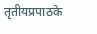तृतीयप्रपाठके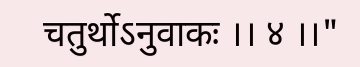चतुर्थोऽनुवाकः ।। ४ ।।"